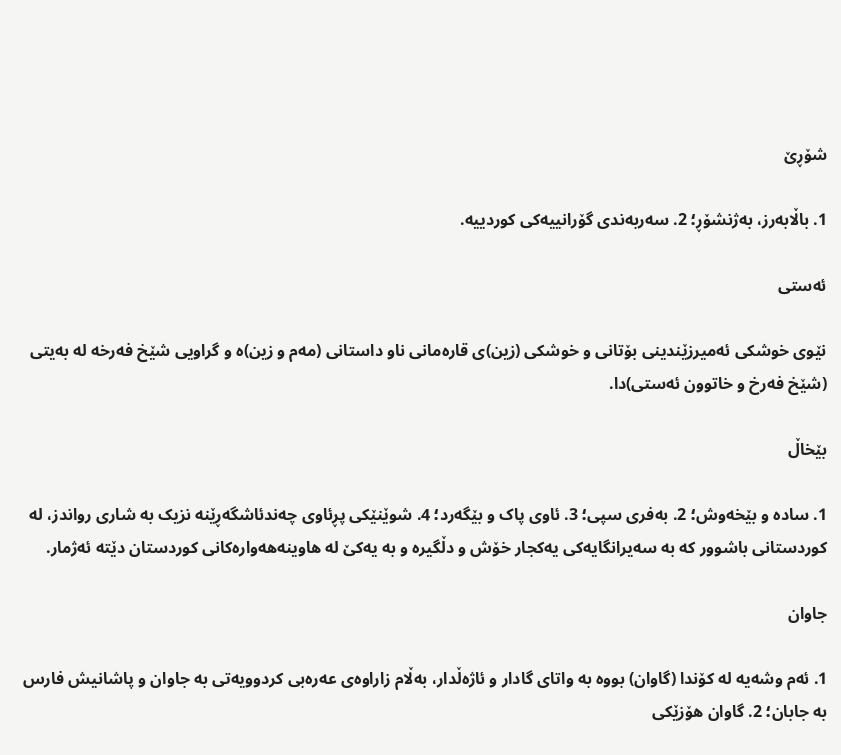شۆڕێ

1. باڵابەرز، بەژنشۆڕ؛ 2. سەربەندی گۆرانییەکی کوردییە.

ئەستی

نێوی خوشکی ئەمیرزێندینی بۆتانی و خوشکی (زین)ی قارەمانی ناو داستانی (مەم و زین)ە و گراویی شێخ فەرخە لە بەیتی (شێخ فەرخ و خاتوون ئەستی)دا.

بێخاڵ

1. سادە و بێخەوش؛ 2. بەفری سپی؛ 3. ئاوی پاک و بێگەرد؛ 4. شوێنێکی پڕئاوی چەندئاشگەڕێنە نزیک بە شاری رواندز، لە کوردستانی باشوور کە بە سەیرانگایەکی یەکجار خۆش و دڵگیرە و بە یەکێ لە هاوینەهەوارەکانی کوردستان دێتە ئەژمار.

جاوان

1. ئەم وشەیە لە کۆندا (گاوان) بووە بە واتای گادار و ئاژەڵدار، بەڵام زاراوەی عەرەبی کردوویەتی بە جاوان و پاشانیش فارس به جابان؛ 2. گاوان هۆزێکی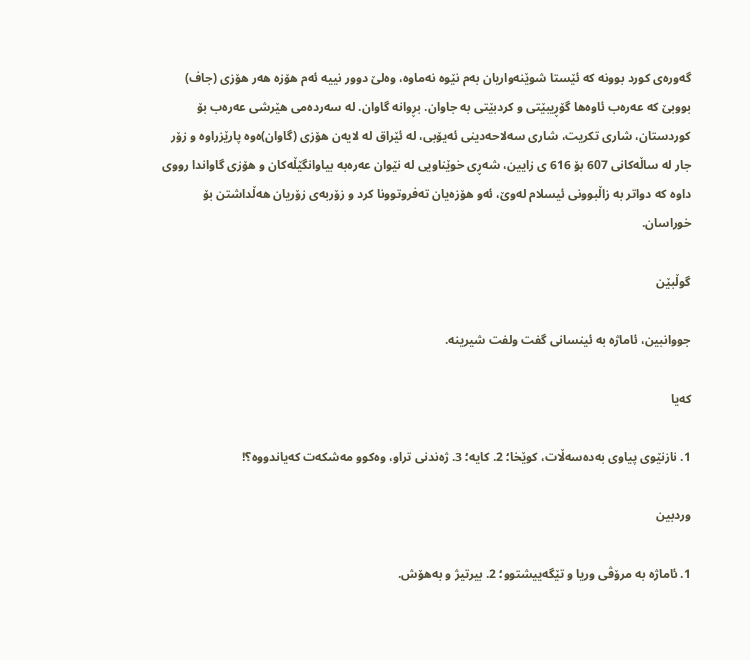گەورەی کورد بوونە کە ئێستا شوێنەواریان بەم نێوە نەماوە، وەلێ دوور نییە ئەم هۆزە هەر هۆزی (جاف) بووبێ کە عەرەب ئاوەها گۆڕیبێتی و کردبێتی بە جاوان. بڕوانە گاوان. لە سەردەمی هێرشی عەرەب بۆ کوردستان، شاری تکریت، شاری سەلاحەدینی ئەیۆبی، لە ئێراق لە لایەن هۆزی (گاوان)ەوە پارێزراوە و زۆر جار لە ساڵەکانی 607 بۆ 616 ی زایین، شەڕی خوێناویی لە نێوان عەرەبە بیاوانگێڵەکان و هۆزی گاواندا رووی داوە کە دواتر بە زاڵبوونی ئیسلام لەوێ، ئەو هۆزەیان تەفروتوونا کرد و زۆربەی زۆریان هەڵداشتن بۆ خوراسان.

گوڵبێن

جووانبین، ئاماژە بە ئینسانی گفت ولفت شیرینە.

کەیا

1. نازنێوی پیاوی بەدەسە‌ڵات، کوێخا؛ 2. کایە؛ 3. ژەندنی تراو، وەکوو مەشکەت کەیاندووە؟!

وردبین

1. ئاماژە بە مرۆڤی وریا و تێگەییشتوو؛ 2. بیرتیژ و بەهۆش.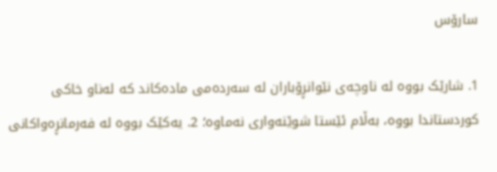سارۆس

1. شارێک بووە لە ناوچەی نێوانڕۆباران لە سەردەمی مادەکاند که لەناو خاکی کوردستاندا بووە، بەڵام ئێستا شوێنەواری نەماوە؛ 2. یەکێک بووە لە فەرمانڕەواکانی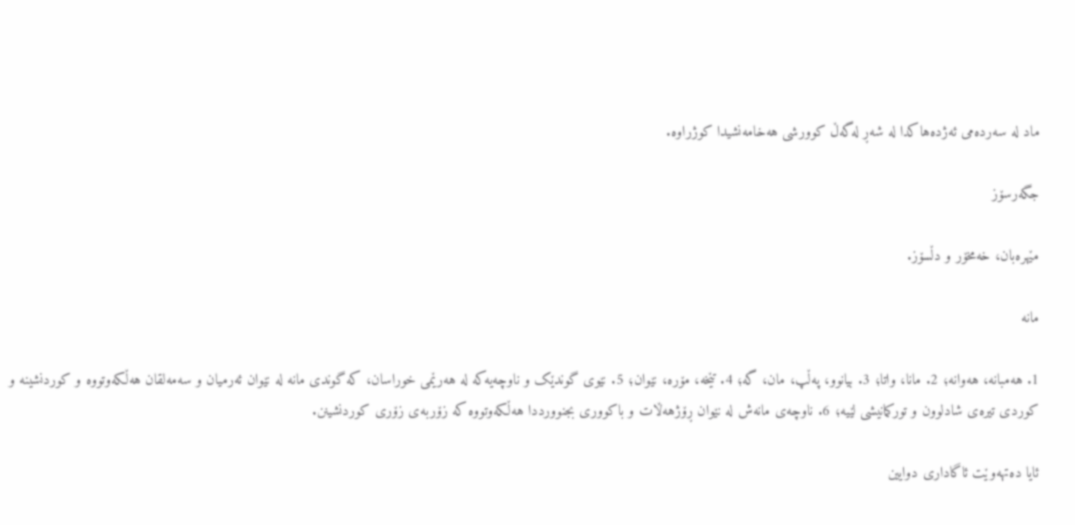ماد لە سەردەمی ئەژدەهاکدا لە شەڕ لەگەڵ کوورشی هەخامەنشیدا کوژراوە.

جگەرسۆز

مێهره‌بان، خه‌مخۆر و دڵسۆز.

مانە

1. هەمبانە، هەوانە؛ 2. مانا، واتا؛ 3. بیانوو، پەڵپ، مان، گە‌؛ 4. تێخە، مۆره، نێوان‌؛ 5. نێوی گوندێک و ناوچەیەکە لە هەرێمی خوراسان، کە گوندی مانە لە نێوان ئەرمیان و سەمەلقان هەڵکەوتووە و کوردنشینە و کوردی تیرەی شادلوون و تورکمانیشی لێیە؛ 6. ناوچەی مانەش لە نێوان ڕۆژهەڵات و باکووری بجنوورددا هەڵکەوتووە کە زۆربەی زۆری کوردنشینن.

ئایا دەتهەوێت ئاگاداری دوایین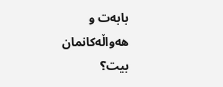بابەت و هەواڵەکانمان بیت؟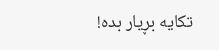تکایە بڕیار بدە!